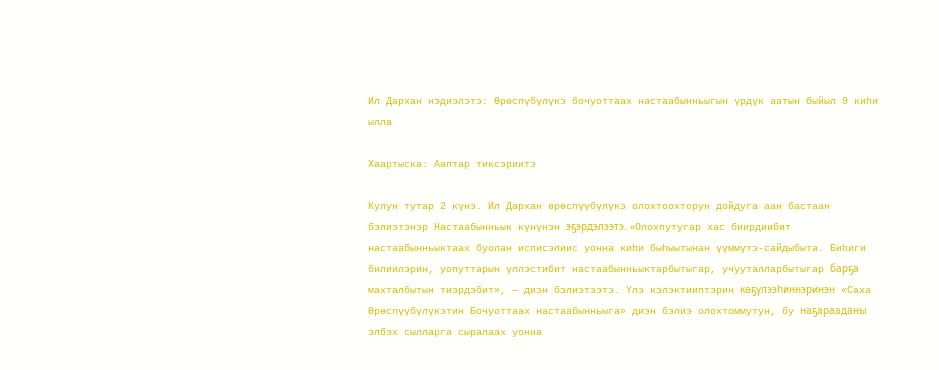Ил Дархан нэдиэлэтэ: Өрөспүбүлүкэ бочуоттаах настаабынньыгын үрдүк аатын быйыл 9 киһи ылла

Хаартыска: Ааптар тиксэриитэ

Кулун тутар 2 күнэ. Ил Дархан өрөспүүбүлүкэ олохтоохторун дойдуга аан бастаан бэлиэтэнэр Настаабынньык күнүнэн эҕэрдэлээтэ. «Олохпутугар хас биирдиибит настаабынньыктаах буолан исписэлиис уонна киһи быһыытынан үүммүтэ-сайдыбыта. Биһиги билиилэрин, уопуттарын үллэстибит настаабынньыктарбытыгар, учууталларбытыгар барҕа махталбытын тиэрдэбит», — диэн бэлиэтээтэ. Үлэ кэлэктииптэрин көҕүлээһиннэринэн «Саха Өрөспүүбүлүкэтин Бочуоттаах настаабынньыга» диэн бэлиэ олохтоммутун, бу наҕарааданы элбэх сылларга сыралаах уонна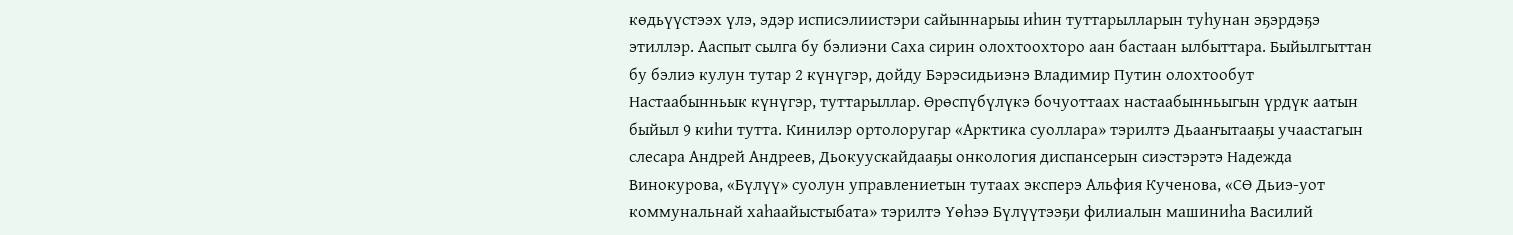көдьүүстээх үлэ, эдэр исписэлиистэри сайыннарыы иһин туттарылларын туһунан эҕэрдэҕэ этиллэр. Ааспыт сылга бу бэлиэни Саха сирин олохтоохторо аан бастаан ылбыттара. Быйылгыттан бу бэлиэ кулун тутар 2 күнүгэр, дойду Бэрэсидьиэнэ Владимир Путин олохтообут Настаабынньык күнүгэр, туттарыллар. Өрөспүбүлүкэ бочуоттаах настаабынньыгын үрдүк аатын быйыл 9 киһи тутта. Кинилэр ортолоругар «Арктика суоллара» тэрилтэ Дьааҥытааҕы учаастагын слесара Андрей Андреев, Дьокуускайдааҕы онкология диспансерын сиэстэрэтэ Надежда Винокурова, «Бүлүү» суолун управлениетын тутаах эксперэ Альфия Кученова, «СӨ Дьиэ-уот коммунальнай хаһаайыстыбата» тэрилтэ Үөһээ Бүлүүтээҕи филиалын машиниһа Василий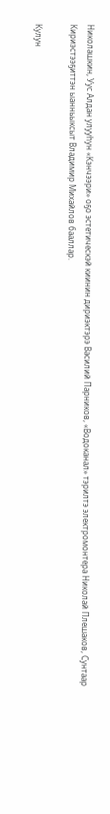Николашкин, Уус Алдан улууһун «Кэнчээри» оҕо эстетическэй киинин дириэктэрэ Василий Парников, «Водоканал» тэрилтэ электромонтера Николай Плешаков, Сунтаар Кириэстээҕиттэн ыанньыксыт Владимир Михайлов бааллар.

Кулун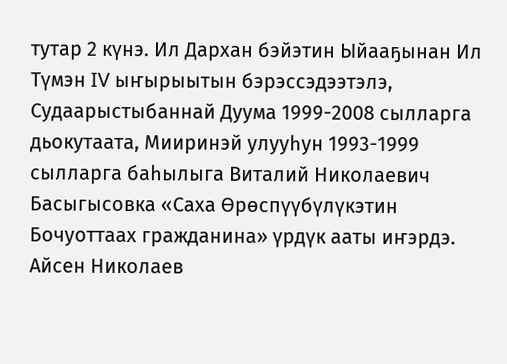тутар 2 күнэ. Ил Дархан бэйэтин Ыйааҕынан Ил Түмэн IV ыҥырыытын бэрэссэдээтэлэ, Судаарыстыбаннай Дуума 1999-2008 сылларга дьокутаата, Мииринэй улууһун 1993-1999 сылларга баһылыга Виталий Николаевич Басыгысовка «Саха Өрөспүүбүлүкэтин Бочуоттаах гражданина» үрдүк ааты иҥэрдэ. Айсен Николаев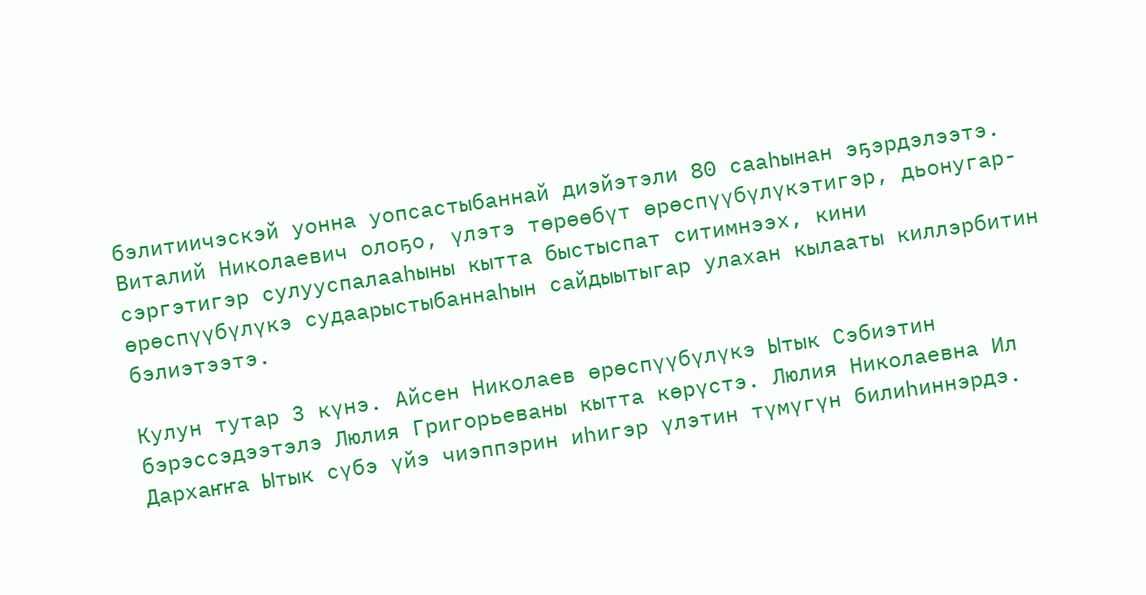бэлитиичэскэй уонна уопсастыбаннай диэйэтэли 80 сааһынан эҕэрдэлээтэ. Виталий Николаевич олоҕо, үлэтэ төрөөбүт өрөспүүбүлүкэтигэр, дьонугар-сэргэтигэр сулууспалааһыны кытта быстыспат ситимнээх, кини өрөспүүбүлүкэ судаарыстыбаннаһын сайдыытыгар улахан кылааты киллэрбитин бэлиэтээтэ.

Кулун тутар 3 күнэ. Айсен Николаев өрөспүүбүлүкэ Ытык Сэбиэтин бэрэссэдээтэлэ Люлия Григорьеваны кытта көрүстэ. Люлия Николаевна Ил Дархаҥҥа Ытык сүбэ үйэ чиэппэрин иһигэр үлэтин түмүгүн билиһиннэрдэ.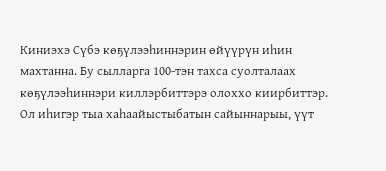Киниэхэ Сүбэ көҕүлээһиннэрин өйүүрүн иһин махтанна. Бу сылларга 100-тэн тахса суолталаах көҕүлээһиннэри киллэрбиттэрэ олоххо киирбиттэр. Ол иһигэр тыа хаһаайыстыбатын сайыннарыы, үүт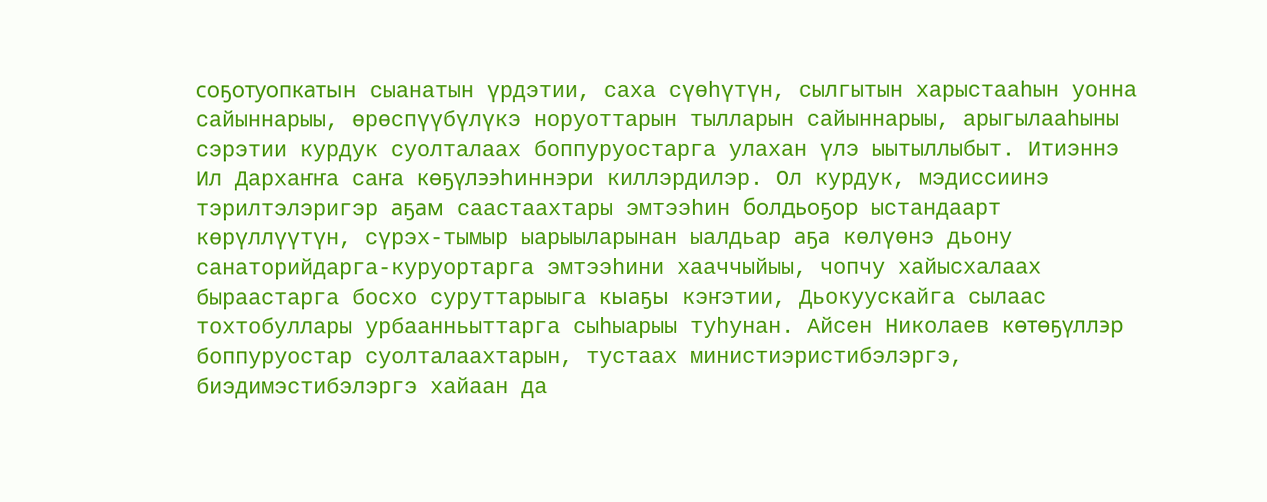соҕотуопкатын сыанатын үрдэтии, саха сүөһүтүн, сылгытын харыстааһын уонна сайыннарыы, өрөспүүбүлүкэ норуоттарын тылларын сайыннарыы, арыгылааһыны сэрэтии курдук суолталаах боппуруостарга улахан үлэ ыытыллыбыт. Итиэннэ Ил Дархаҥҥа саҥа көҕүлээһиннэри киллэрдилэр. Ол курдук, мэдиссиинэ тэрилтэлэригэр аҕам саастаахтары эмтээһин болдьоҕор ыстандаарт көрүллүүтүн, сүрэх-тымыр ыарыыларынан ыалдьар аҕа көлүөнэ дьону санаторийдарга-куруортарга эмтээһини хааччыйыы, чопчу хайысхалаах быраастарга босхо суруттарыыга кыаҕы кэҥэтии, Дьокуускайга сылаас тохтобуллары урбаанньыттарга сыһыарыы туһунан. Айсен Николаев көтөҕүллэр боппуруостар суолталаахтарын, тустаах министиэристибэлэргэ, биэдимэстибэлэргэ хайаан да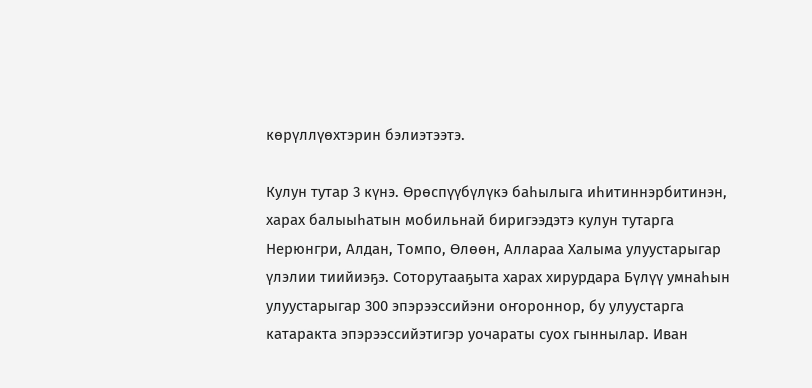көрүллүөхтэрин бэлиэтээтэ.

Кулун тутар 3 күнэ. Өрөспүүбүлүкэ баһылыга иһитиннэрбитинэн, харах балыыһатын мобильнай биригээдэтэ кулун тутарга Нерюнгри, Алдан, Томпо, Өлөөн, Аллараа Халыма улуустарыгар үлэлии тиийиэҕэ. Соторутааҕыта харах хирурдара Бүлүү умнаһын улуустарыгар 300 эпэрээссийэни оҥороннор, бу улуустарга катаракта эпэрээссийэтигэр уочараты суох гыннылар. Иван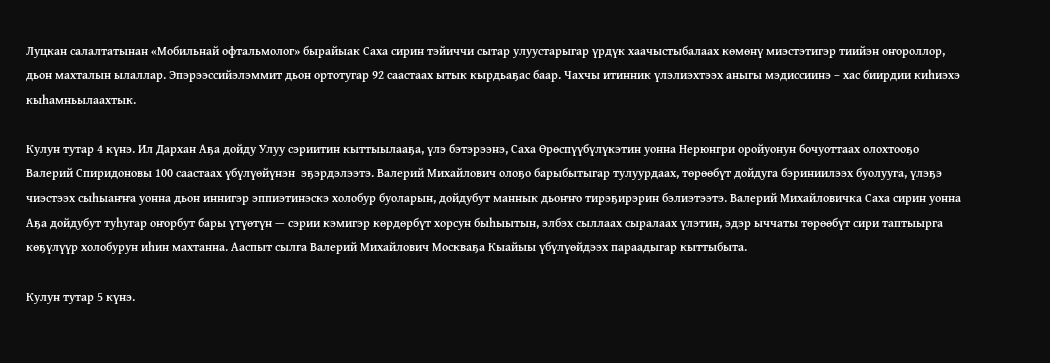Луцкан салалтатынан «Мобильнай офтальмолог» бырайыак Саха сирин тэйиччи сытар улуустарыгар үрдүк хаачыстыбалаах көмөнү миэстэтигэр тиийэн оҥороллор, дьон махталын ылаллар. Эпэрээссийэлэммит дьон ортотугар 92 саастаах ытык кырдьаҕас баар. Чахчы итинник үлэлиэхтээх аныгы мэдиссиинэ – хас биирдии киһиэхэ кыһамньылаахтык.

Кулун тутар 4 күнэ. Ил Дархан Аҕа дойду Улуу сэриитин кыттыылааҕа, үлэ бэтэрээнэ, Саха Өрөспүүбүлүкэтин уонна Нерюнгри оройуонун бочуоттаах олохтооҕо Валерий Спиридоновы 100 саастаах үбүлүөйүнэн  эҕэрдэлээтэ. Валерий Михайлович олоҕо барыбытыгар тулуурдаах, төрөөбүт дойдуга бэриниилээх буолууга, үлэҕэ чиэстээх сыһыаҥҥа уонна дьон иннигэр эппиэтинэскэ холобур буоларын, дойдубут маннык дьоҥҥо тирэҕирэрин бэлиэтээтэ. Валерий Михайловичка Саха сирин уонна Аҕа дойдубут туһугар оҥорбут бары үтүөтүн — сэрии кэмигэр көрдөрбүт хорсун быһыытын, элбэх сыллаах сыралаах үлэтин, эдэр ыччаты төрөөбүт сири таптыырга көҕүлүүр холобурун иһин махтанна. Ааспыт сылга Валерий Михайлович Москваҕа Кыайыы үбүлүөйдээх параадыгар кыттыбыта.

Кулун тутар 5 күнэ.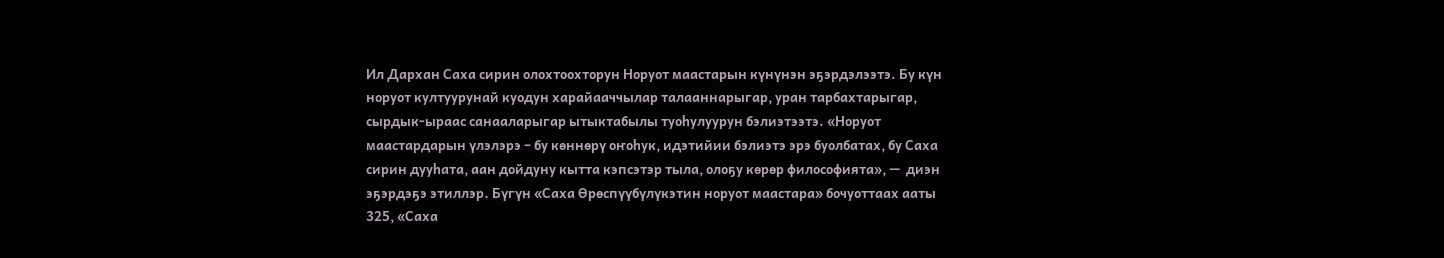Ил Дархан Саха сирин олохтоохторун Норуот маастарын күнүнэн эҕэрдэлээтэ. Бу күн норуот култуурунай куодун харайааччылар талааннарыгар, уран тарбахтарыгар, сырдык-ыраас санааларыгар ытыктабылы туоһулуурун бэлиэтээтэ. «Норуот маастардарын үлэлэрэ – бу көннөрү оҥоһук, идэтийии бэлиэтэ эрэ буолбатах, бу Саха сирин дууһата, аан дойдуну кытта кэпсэтэр тыла, олоҕу көрөр философията», —  диэн эҕэрдэҕэ этиллэр. Бүгүн «Саха Өрөспүүбүлүкэтин норуот маастара» бочуоттаах ааты 325, «Саха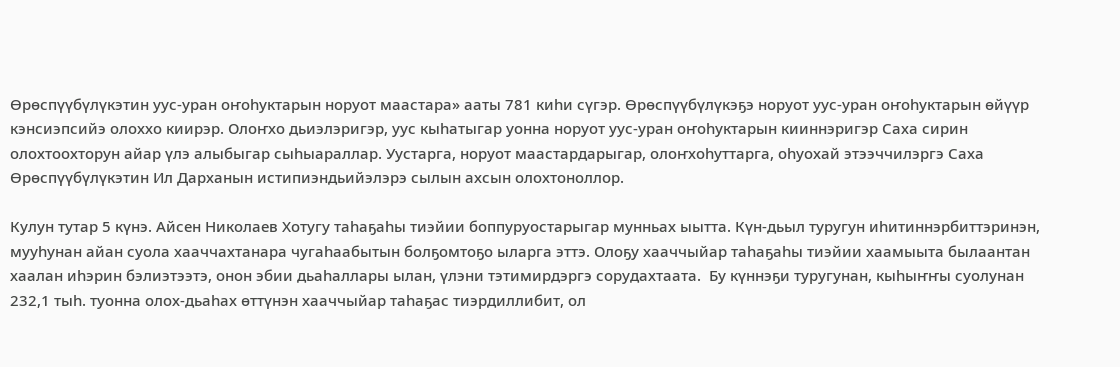Өрөспүүбүлүкэтин уус-уран оҥоһуктарын норуот маастара» ааты 781 киһи сүгэр. Өрөспүүбүлүкэҕэ норуот уус-уран оҥоһуктарын өйүүр кэнсиэпсийэ олоххо киирэр. Олоҥхо дьиэлэригэр, уус кыһатыгар уонна норуот уус-уран оҥоһуктарын кииннэригэр Саха сирин олохтоохторун айар үлэ алыбыгар сыһыараллар. Уустарга, норуот маастардарыгар, олоҥхоһуттарга, оһуохай этээччилэргэ Саха Өрөспүүбүлүкэтин Ил Дарханын истипиэндьийэлэрэ сылын ахсын олохтоноллор.

Кулун тутар 5 күнэ. Айсен Николаев Хотугу таһаҕаһы тиэйии боппуруостарыгар мунньах ыытта. Күн-дьыл туругун иһитиннэрбиттэринэн, мууһунан айан суола хааччахтанара чугаһаабытын болҕомтоҕо ыларга эттэ. Олоҕу хааччыйар таһаҕаһы тиэйии хаамыыта былаантан хаалан иһэрин бэлиэтээтэ, онон эбии дьаһаллары ылан, үлэни тэтимирдэргэ сорудахтаата.  Бу күннэҕи туругунан, кыһыҥҥы суолунан  232,1 тыһ. туонна олох-дьаһах өттүнэн хааччыйар таһаҕас тиэрдиллибит, ол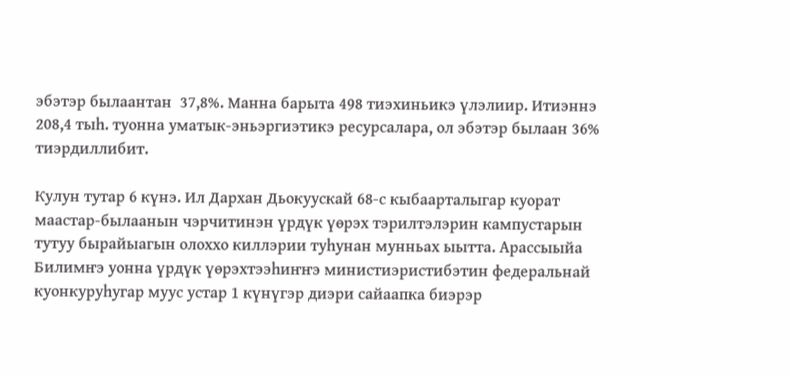эбэтэр былаантан  37,8%. Манна барыта 498 тиэхиньикэ үлэлиир. Итиэннэ 208,4 тыһ. туонна уматык-эньэргиэтикэ ресурсалара, ол эбэтэр былаан 36% тиэрдиллибит.

Кулун тутар 6 күнэ. Ил Дархан Дьокуускай 68-с кыбаарталыгар куорат маастар-былаанын чэрчитинэн үрдүк үөрэх тэрилтэлэрин кампустарын тутуу бырайыагын олоххо киллэрии туһунан мунньах ыытта. Арассыыйа Билимҥэ уонна үрдүк үөрэхтээһиҥҥэ министиэристибэтин федеральнай куонкуруһугар муус устар 1 күнүгэр диэри сайаапка биэрэр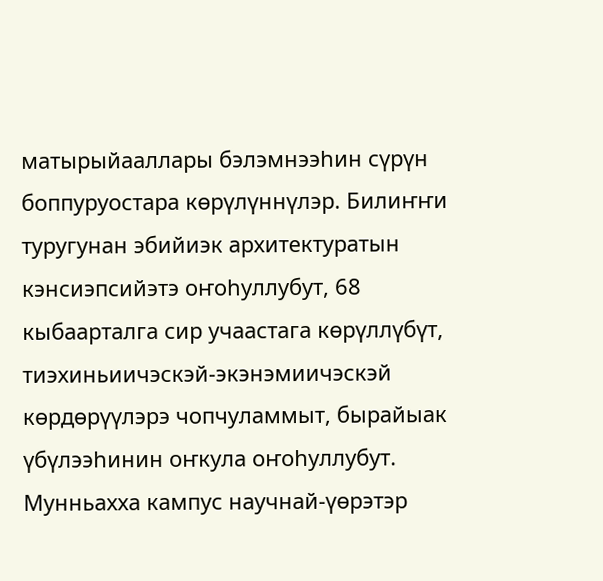матырыйааллары бэлэмнээһин сүрүн боппуруостара көрүлүннүлэр. Билиҥҥи туругунан эбийиэк архитектуратын кэнсиэпсийэтэ оҥоһуллубут, 68 кыбаарталга сир учаастага көрүллүбүт, тиэхиньиичэскэй-экэнэмиичэскэй көрдөрүүлэрэ чопчуламмыт, бырайыак үбүлээһинин оҥкула оҥоһуллубут. Мунньахха кампус научнай-үөрэтэр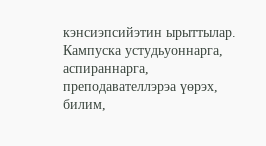кэнсиэпсийэтин ырыттылар. Кампуска устудьуоннарга, аспираннарга, преподавателлэрэа үөрэх, билим,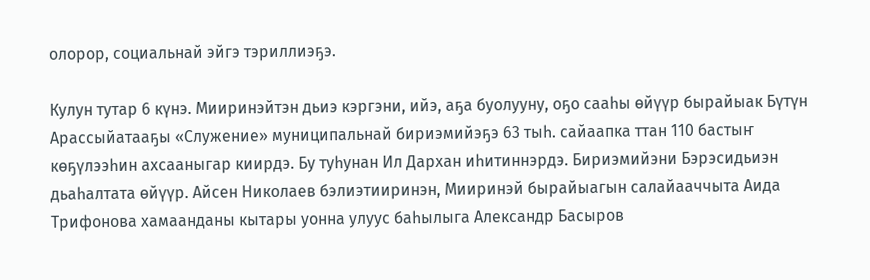олорор, социальнай эйгэ тэриллиэҕэ.

Кулун тутар 6 күнэ. Мииринэйтэн дьиэ кэргэни, ийэ, аҕа буолууну, оҕо сааһы өйүүр бырайыак Бүтүн Арассыйатааҕы «Служение» муниципальнай бириэмийэҕэ 63 тыһ. сайаапка ттан 110 бастыҥ көҕүлээһин ахсааныгар киирдэ. Бу туһунан Ил Дархан иһитиннэрдэ. Бириэмийэни Бэрэсидьиэн дьаһалтата өйүүр. Айсен Николаев бэлиэтииринэн, Мииринэй бырайыагын салайааччыта Аида Трифонова хамаанданы кытары уонна улуус баһылыга Александр Басыров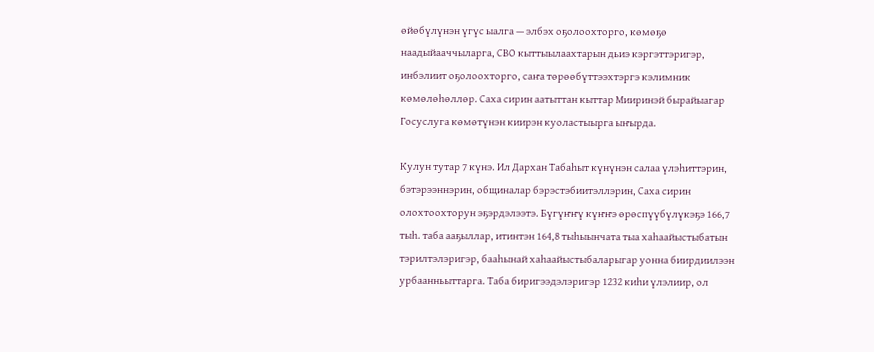өйөбүлүнэн үгүс ыалга — элбэх оҕолоохторго, көмөҕө наадыйааччыларга, СВО кыттыылаахтарын дьиэ кэргэттэригэр, инбэлиит оҕолоохторго, саҥа төрөөбүттээхтэргэ кэлимник көмөлөһөллөр. Саха сирин аатыттан кыттар Мииринэй бырайыагар Госуслуга көмөтүнэн киирэн куоластыырга ыҥырда.

Кулун тутар 7 күнэ. Ил Дархан Табаһыт күнүнэн салаа үлэһиттэрин, бэтэрээннэрин, общиналар бэрэстэбиитэллэрин, Саха сирин олохтоохторун эҕэрдэлээтэ. Бүгүҥҥү күҥҥэ өрөспүүбүлүкэҕэ 166,7 тыһ. таба ааҕыллар, итинтэн 164,8 тыһыынчата тыа хаһаайыстыбатын тэрилтэлэригэр, бааһынай хаһаайыстыбаларыгар уонна биирдиилээн урбаанньыттарга. Таба биригээдэлэригэр 1232 киһи үлэлиир, ол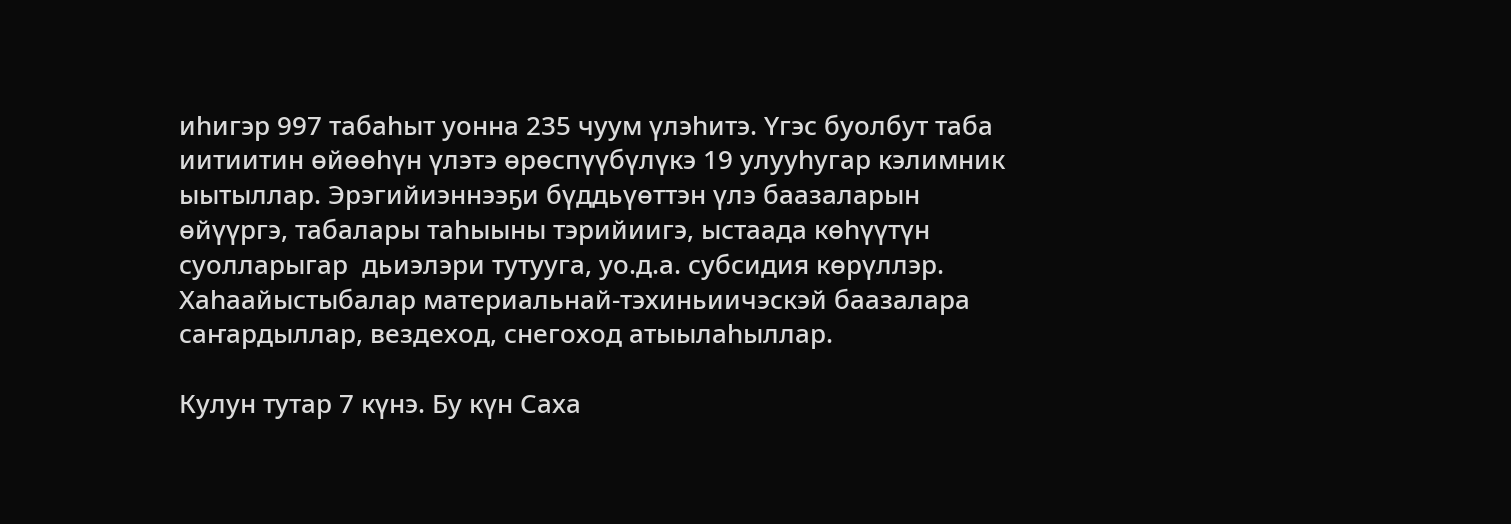иһигэр 997 табаһыт уонна 235 чуум үлэһитэ. Үгэс буолбут таба иитиитин өйөөһүн үлэтэ өрөспүүбүлүкэ 19 улууһугар кэлимник ыытыллар. Эрэгийиэннээҕи бүддьүөттэн үлэ баазаларын өйүүргэ, табалары таһыыны тэрийиигэ, ыстаада көһүүтүн суолларыгар  дьиэлэри тутууга, уо.д.а. субсидия көрүллэр. Хаһаайыстыбалар материальнай-тэхиньиичэскэй баазалара саҥардыллар, вездеход, снегоход атыылаһыллар.

Кулун тутар 7 күнэ. Бу күн Саха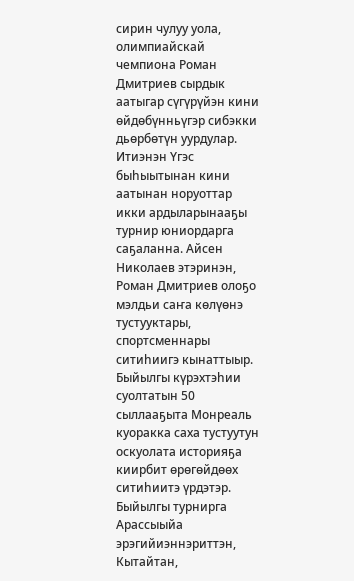сирин чулуу уола, олимпиайскай чемпиона Роман Дмитриев сырдык аатыгар сүгүрүйэн кини өйдөбүнньүгэр сибэкки дьөрбөтүн уурдулар. Итиэнэн Үгэс быһыытынан кини аатынан норуоттар икки ардыларынааҕы турнир юниордарга саҕаланна. Айсен Николаев этэринэн, Роман Дмитриев олоҕо мэлдьи саҥа көлүөнэ тустууктары, спортсменнары ситиһиигэ кынаттыыр. Быйылгы күрэхтэһии суолтатын 50 сыллааҕыта Монреаль куоракка саха тустуутун оскуолата историяҕа киирбит өрөгөйдөөх ситиһиитэ үрдэтэр.  Быйылгы турнирга Арассыыйа эрэгийиэннэриттэн, Кытайтан,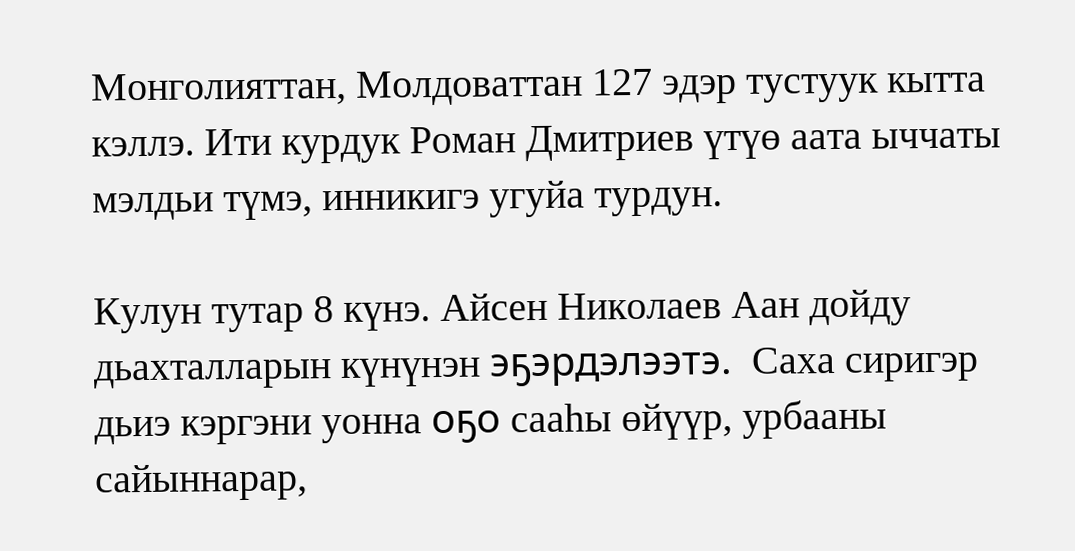Монголияттан, Молдоваттан 127 эдэр тустуук кытта кэллэ. Ити курдук Роман Дмитриев үтүө аата ыччаты мэлдьи түмэ, инникигэ угуйа турдун.

Кулун тутар 8 күнэ. Айсен Николаев Аан дойду дьахталларын күнүнэн эҕэрдэлээтэ.  Саха сиригэр дьиэ кэргэни уонна оҕо сааһы өйүүр, урбааны сайыннарар,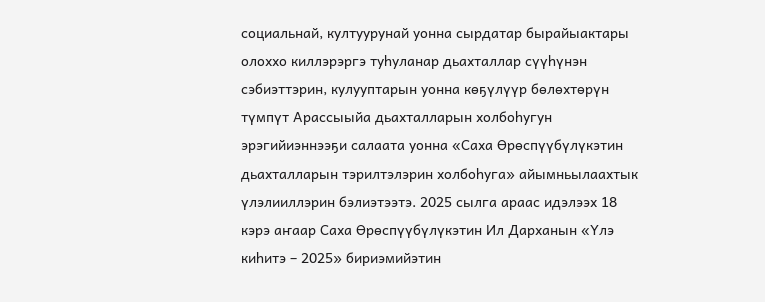социальнай, култуурунай уонна сырдатар бырайыактары олоххо киллэрэргэ туһуланар дьахталлар сүүһүнэн сэбиэттэрин, кулууптарын уонна көҕүлүүр бөлөхтөрүн түмпүт Арассыыйа дьахталларын холбоһугун эрэгийиэннээҕи салаата уонна «Саха Өрөспүүбүлүкэтин дьахталларын тэрилтэлэрин холбоһуга» айымньылаахтык үлэлииллэрин бэлиэтээтэ. 2025 сылга араас идэлээх 18 кэрэ аҥаар Саха Өрөспүүбүлүкэтин Ил Дарханын «Үлэ киһитэ – 2025» бириэмийэтин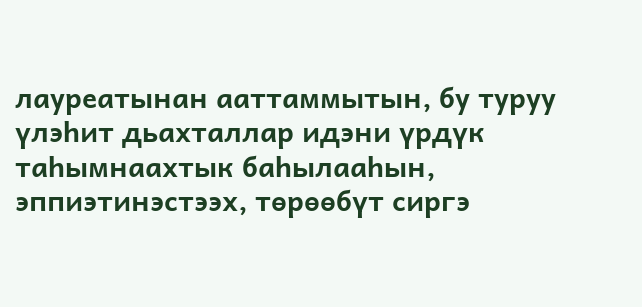лауреатынан ааттаммытын, бу туруу үлэһит дьахталлар идэни үрдүк таһымнаахтык баһылааһын, эппиэтинэстээх, төрөөбүт сиргэ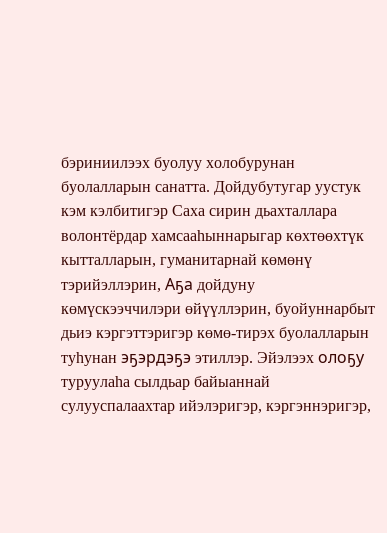бэриниилээх буолуу холобурунан буолалларын санатта. Дойдубутугар уустук кэм кэлбитигэр Саха сирин дьахталлара волонтёрдар хамсааһыннарыгар көхтөөхтүк кытталларын, гуманитарнай көмөнү тэрийэллэрин, Аҕа дойдуну көмүскээччилэри өйүүллэрин, буойуннарбыт дьиэ кэргэттэригэр көмө-тирэх буолалларын туһунан эҕэрдэҕэ этиллэр. Эйэлээх олоҕу туруулаһа сылдьар байыаннай сулууспалаахтар ийэлэригэр, кэргэннэригэр,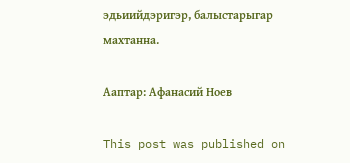эдьиийдэригэр, балыстарыгар махтанна.

Ааптар: Афанасий Ноев

This post was published on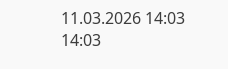11.03.2026 14:03 14:03